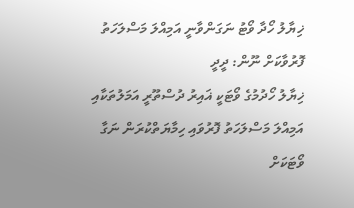ޚިޔާލު ހޯދާ ވޯޓު ނަގަންވާނީ އަމިއްލަ މަސްލަހަތު ފޮރުވާކަށް ނޫން: ދީދީ
ޚިޔާލު ހޯދުމުގެ ވޯޓަކީ ޣައިރު ދުސްތޫރީ އަމަލުތަކާއި އަމިއްލަ މަސްލަހަތު ފޮރުވައި ހިމާޔަތްކުރަން ނަގާ ވޯޓަކަށް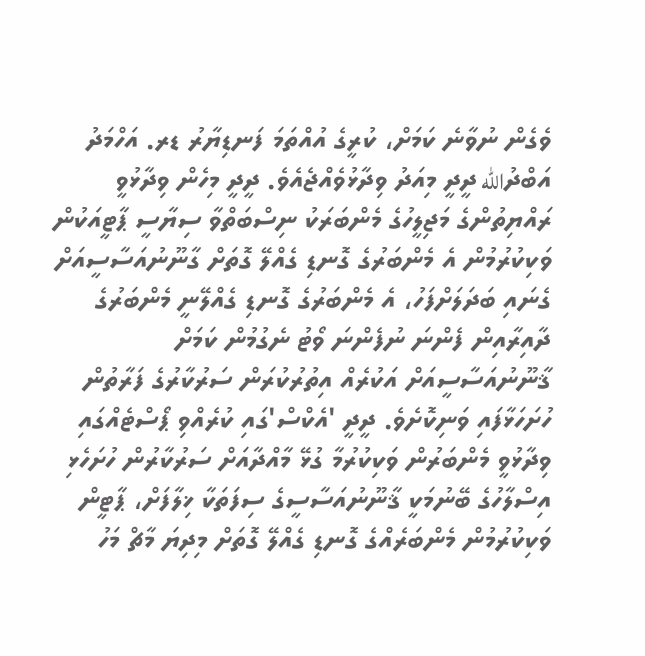ވެގެން ނުވާނެ ކަމަށް، ކުރީގެ އުއްތަމަ ފަނޑިޔާރު ޑރ. އަހްމަދު އަބްދުالله ދީދީ މިއަދު ވިދާޅުވެއްޖެއެވެ. ދީދީ މިހެން ވިދާޅުވީ ރައްޔިތުންގެ މަޖިލީހުގެ މެންބަރަކު ނިސްބަތްވާ ސިޔާސީ ޕާޓީއަކުން ވަކިކުރުމުން އެ މެންބަރުގެ ގޮނޑި ގެއްލޭ ގޮތަށް ގާނޫނުއަސާސީއަށް ގެނައި ބަދަލަށްފަހު، އެ މެންބަރުގެ ގޮނޑި ގެއްލޭނީ މެންބަރުގެ ދާއިރާއިން ފެންނަ ނުފެންނަ ވޯޓު ނެގުމުން ކަމަށް ޤާނޫނުއަސާސީއަށް އަކުރެއް އިތުރުކުރަން ސަރުކާރުގެ ފަރާތުން ހުށަހަޅާފައި ވަނިކޮށެވެ. ދީދީ 'އެކްސް'ގައި ކުރެއްވި ޕޯސްޓެއްގައި ވިދާޅުވީ މެންބަރުން ވަކިކުރުމާ ގުޅޭ މާއްދާއަށް ސަރުކާރުން ހުށަހެޅި އިސްލާހުގެ ބޭނުމަކީ ޤާނޫނުއަސާސީގެ ސިފަތަކާ ޚިލާފަށް، ޕާޓީން ވަކިކުރުމުން މެންބަރެއްގެ ގޮނޑި ގެއްލޭ ގޮތަށް މިދިޔަ މާޗް މަހު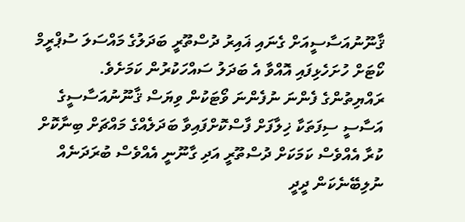ޤާނޫނުއަސާސީއަށް ގެނައި ޣައިރު ދުސްތޫރީ ބަދަލުގެ މައްސަލަ ސުޕްރީމް ކޯޓަށް ހުށަހެޅިފައި އޮއްވާ އެ ބަދަލު ސައްހަކުރުން ކަމަށެވެ. ރައްޔިތުންގެ ފެންނަ ނުފެންނަ ވޯޓަކުން ވިޔަސް ޤާނޫނުއަސާސީގެ އަސާސީ ސިފަތަކާ ޚިލާފަށް ފާސްކޮށްފައިވާ ބަދަލެއްގެ މައްޗަށް ބިނާކޮށް ކުރާ އެއްވެސް ކަމަކަށް ދުސްތޫރީ އަދި ގާނޫނީ އެއްވެސް ބުރަދަނެއް ނުލިބޭނެކަން ދީދީ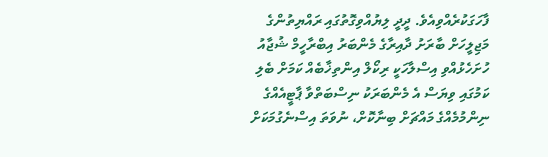ފާހަގަކުރެއްވިއެވެ. ދީދީ ލިޔުއްވިގޮތުގައި ރައްޔިތުންގެ މަޖިލީހަށް ބާރަށު ދާއިރާގެ މެންބަރު އިބްރާހީމް ޝުޖާއު ހުށަހެޅުއްވި އިސްލާހަކީ ރިކޯލް އިންތިޚާބެއް ކަމަށް ބެލި ކަމުގައި ވިޔަސް އެ މެންބަރަކު ނިސްބަތްވާ ޕާޓީއެއްގެ ނިންމުމެއްގެ މައްޗަށް ބިނާކޮށް، ނުވަތަ އިސްނެގުމަކަށް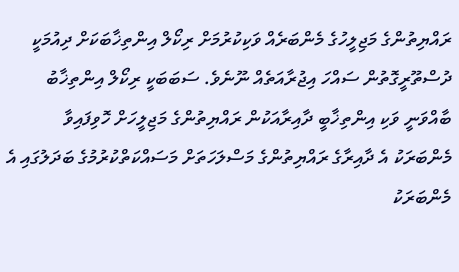ރައްޔިތުންގެ މަޖިލީހުގެ މެންބަރެއް ވަކިކުރުމަށް ރިކޯލް އިންތިޚާބަކަށް ދިއުމަކީ ދުސްތޫރީގޮތުން ސައްހަ އިޖުރާއަތެއް ނޫނެވެ. ސަބަބަކީ ރިކޯލް އިންތިޚާބު ބާއްވަނީ ވަކި އިންތިޚާބީ ދާއިރާއަކުން ރައްޔިތުންގެ މަޖިލީހަށް ހޮވިފައިވާ މެންބަރަކު އެ ދާއިރާގެ ރައްޔިތުންގެ މަސްލަހަތަށް މަސައްކަތްކުރުމުގެ ބަދަލުގައި އެ މެންބަރަކު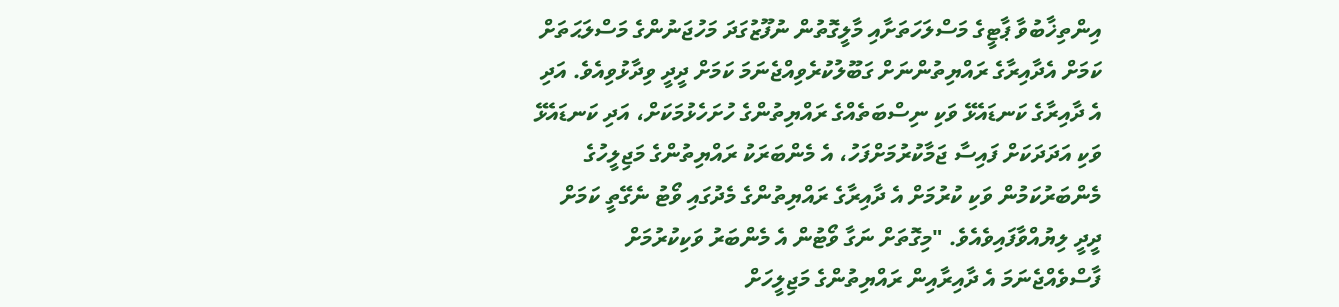އިންތިޚާބުވާ ޕާޓީގެ މަސްލަހަތަށާއި މާލީގޮތުން ނުފޫޒުގަދަ މަހުޖަނުންގެ މަސްލަޙަތަށް ކަމަށް އެދާއިރާގެ ރައްޔިތުންނަށް ގަބޫލުކުރެވިއްޖެނަމަ ކަމަށް ދީދީ ވިދާޅުވިއެވެ. އަދި އެ ދާއިރާގެ ކަނޑައެޅޭ ވަކި ނިސްބަތެއްގެ ރައްޔިތުންގެ ހުށަހެޅުމަކަށް، އަދި ކަނޑައެޅޭ ވަކި އަދަދަކަށް ފައިސާ ޖަމާކުރުމަށްފަހު، އެ މެންބަރަކު ރައްޔިތުންގެ މަޖިލީހުގެ މެންބަރުކަމުން ވަކި ކުރުމަށް އެ ދާއިރާގެ ރައްޔިތުންގެ މެދުގައި ވޯޓު ނެގޭތީ ކަމަށް ދީދީ ލިޔުއްވާފައިވެއެވެ. "މިގޮތަށް ނަގާ ވޯޓުން އެ މެންބަރު ވަކިކުރުމަށް ފާސްވެއްޖެނަމަ އެ ދާއިރާއިން ރައްޔިތުންގެ މަޖިލީހަށް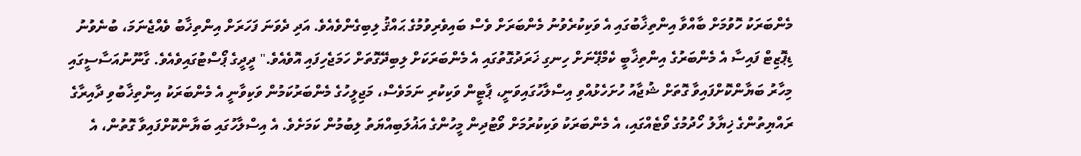މެންބަރަކު ހޮވުމަށް ބާއްވާ އިންތިޚާބުގައި އެ ވަކިކުރެވުނު މެންބަރަށް ވެސް ބައިވެރިވުމުގެ ޙައްޤު ލިބިގެންވެއެވެ. އަދި ދެވަނަ ފަހަރަށް އިންތިޚާބު ވެއްޖެނަމަ، ބުނެވުނު ޑިޕޮޒިޓް ފައިސާ އެ މެންބަރުގެ އިންތިޚާބީ ކެމްޕޭނަށް ހިނގި ޚަރަދުގޮތުގައި އެ މެންބަރަކަށް ލިބިދޭގޮތަށް ހަމަޖެހިފައި އޮވެއެވެ." ދީދީގެ ޕޯސްޓުގައިވެއެވެ. ގާނޫނުއަސާސީގައި މިހާރު ބަޔާންކޮށްފައިވާ ގޮތަށް ޝުޖާއު ހުށަހެޅުއްވި އިސްލާހުގައިވަނީ، ޕާޓީން ވަކިކުރި ނަމަވެސް، މަޖިލީހުގެ މެންބަރުކަމުން ވަކިވާނީ އެ މެންބަރަކު އިންތިޚާބުވި ދާއިރާގެ ރައްޔިތުންގެ ޚިޔާލު ހޯދުމުގެ ވޯޓެއްގައި، އެ މެންބަރަކު ވަކިކުރުމަށް ވޯޓުދިން މީހުންގެ އަޣުލަބިއްޔަތު ލިބުމުން ކަމަށެވެ. އެ އިސްލާހުގައި ބަޔާންކޮށްފައިވާ ގޮތުން، އެ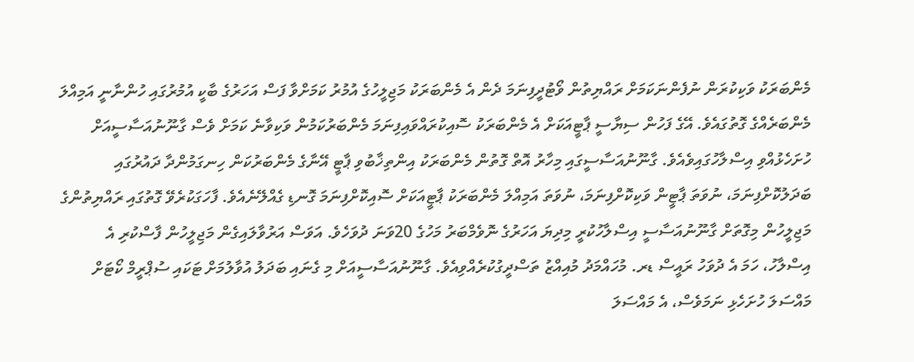މެންބަރަކު ވަކިކުރަން ނުފެންނަކަމަށް ރައްޔިތުން ވޯޓުދީފިނަމަ ދެން އެ މެންބަރަކު މަޖިލީހުގެ އުމުރު ކަމަށްވާ ފަސް އަހަރުގެ ބާކީ އުމުރުގައި ހުންނާނީ އަމިއްލަ މެންބަރެއްގެ ގޮތުގައެވެ. އޭގެ ފަހުން ސިޔާސީ ޕާޓީއަކަށް އެ މެންބަރަކު ސޮއިކުރައްވައިފިނަމަ މެންބަރުކަމުން ވަކިވާނެ ކަމަށް ވެސް ގާނޫނުއަސާސީއަށް ހުށަހެޅުއްވި އިސްލާހުގައިވެއެވެ. ގާނޫނުއަސާސީގައި މިހާރު އޮތް ގޮތުން މެންބަރަކު އިންތިޚާބުވި ޕާޓީ އޭނާގެ މެންބަރުކަން ހިނގަމުންދާ ދައުރުގައި ބަދަލުކޮށްފިނަމަ، ނުވަތަ ޕާޓީން ވަކިކޮށްފިނަމަ، ނުވަތަ އަމިއްލަ މެންބަރަކު ޕާޓީއަކަށް ސޮއިކޮށްފިނަމަ ގޮނޑި ގެއްލޭނެއެވެ. ފާހަގަކުރެވޭ ގޮތުގައި ރައްޔިތުންގެ މަޖިލީހުން މިގޮތަށް ގާނޫނުއަސާސީ އިސްލާހުކުރީ މިދިޔަ އަހަރުގެ ނޮވެމްބަރު މަހުގެ 20ވަނަ ދުވަހެވެ. އަވަސް އަރުވާލައިގެން މަޖިލީހުން ފާސްކުރި އެ އިސްލާހު، ހަމަ އެ ދުވަހު ރައީސް ޑރ. މުހައްމަދު މުއިއްޒު ތަސްދީގުކުރެއްވިއެވެ. ގާނޫނުއަސާސީއަށް މި ގެނައި ބަދަލު އުވާލުމަށް ޓަކައި ސުޕްރީމް ކޯޓަށް މައްސަލަ ހުށަހެޅި ނަމަވެސް، އެ މައްސަލަ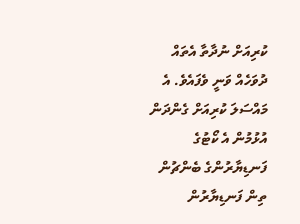ކުރިއަށް ނުދާތާ އެތައް ދުވަހެއް ވަނީ ވެފައެވެ. އެ މައްސަލަ ކުރިއަށް ގެންދަން އުޅުމުން އެ ކޯޓުގެ ފަނޑިޔާރުންގެ ބެންޗުން ތިން ފަނޑިޔާރުން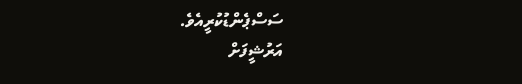ސަސްޕެންޑުކުރީއެވެ.
އަރުޝީފަށް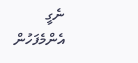ނެގީ
އެންމެފަހުން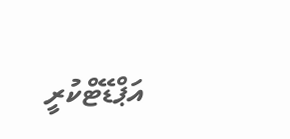އަޕްޑޭޓްކުރީ